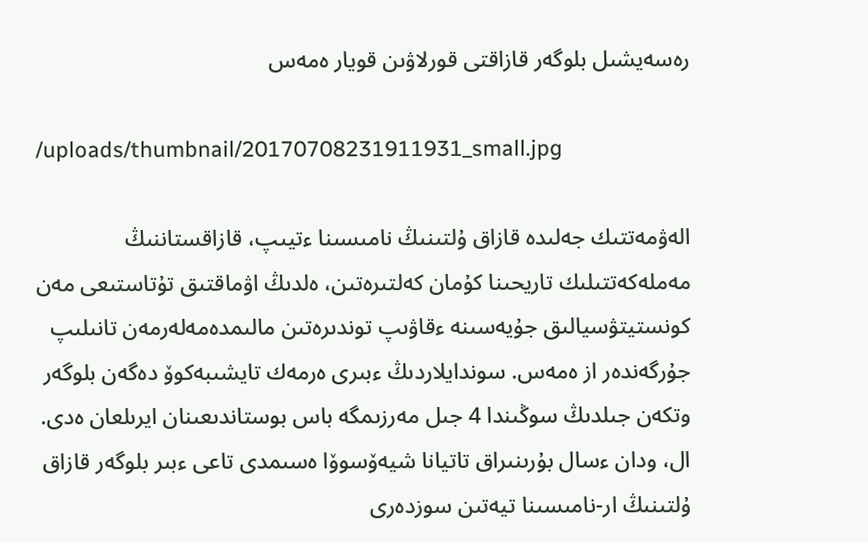رەسەيشىل بلوگەر قازاقتى قورلاۋىن قويار ەمەس

/uploads/thumbnail/20170708231911931_small.jpg

الەۋمەتتىك جەلىدە قازاق ۇلتىنىڭ نامىسىنا ءتيىپ، قازاقستاننىڭ مەملەكەتتىلىك تاريحىنا كۇمان كەلتىرەتىن، ەلدىڭ اۋماقتىق تۇتاستىعى مەن كونستيتۋسيالىق جۇيەسىنە ءقاۋىپ توندىرەتىن مالىمدەمەلەرمەن تانىلىپ جۇرگەندەر از ەمەس. سوندايلاردىڭ ءبىرى ەرمەك تايشىبەكوۆ دەگەن بلوگەر وتكەن جىلدىڭ سوڭىندا 4 جىل مەرزىمگە باس بوستاندىعىنان ايرىلعان ەدى. ال، ودان ءسال بۇرىنىراق تاتيانا شيەۆسوۆا ەسىمدى تاعى ءبىر بلوگەر قازاق ۇلتىنىڭ ار-نامىسىنا تيەتىن سوزدەرى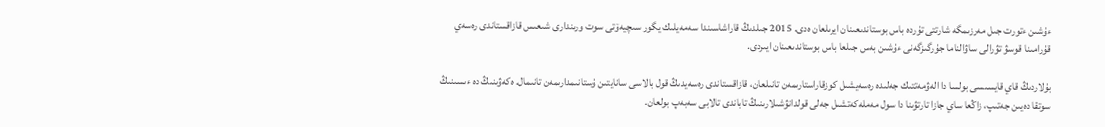ءۇشىن ءتورت جىل مەرزىمگە شارتتى تۇردە باس بوستاندىعىنان ايرىلعان ەدى. 2015 جىلدىڭ قاراشاسىندا سەمەيلىك يگور سىچيەۆتى سوت ورىندارى شىعىس قازاقستاندى رەسەي قۇرامىنا قوسۋ تۋرالى ساۋالناما جۇرگىزگەنى ءۇشىن بەس جىلعا باس بوستاندىعىنان ايىردى.

بۇلاردىڭ قاي قايسىسى بولسا دا الەۋمەتتىك جەلىدە رەسەيشىل كوزقاراستارىمەن تانىلعان، قازاقستاندى رەسەيدىڭ قول بالاسى سانايتىن ۇستانىمدارىمەن تانىمال. ەكەۋىنىڭ دە ءىسىنىڭ سوتقا دەيىن جەتىپ، زاڭعا ساي جازا تارتۋىنا دا سول مەملەكەتشىل جەلى قولدانۋشىلارىنىڭ تاباندى تالابى سەبەپ بولعان.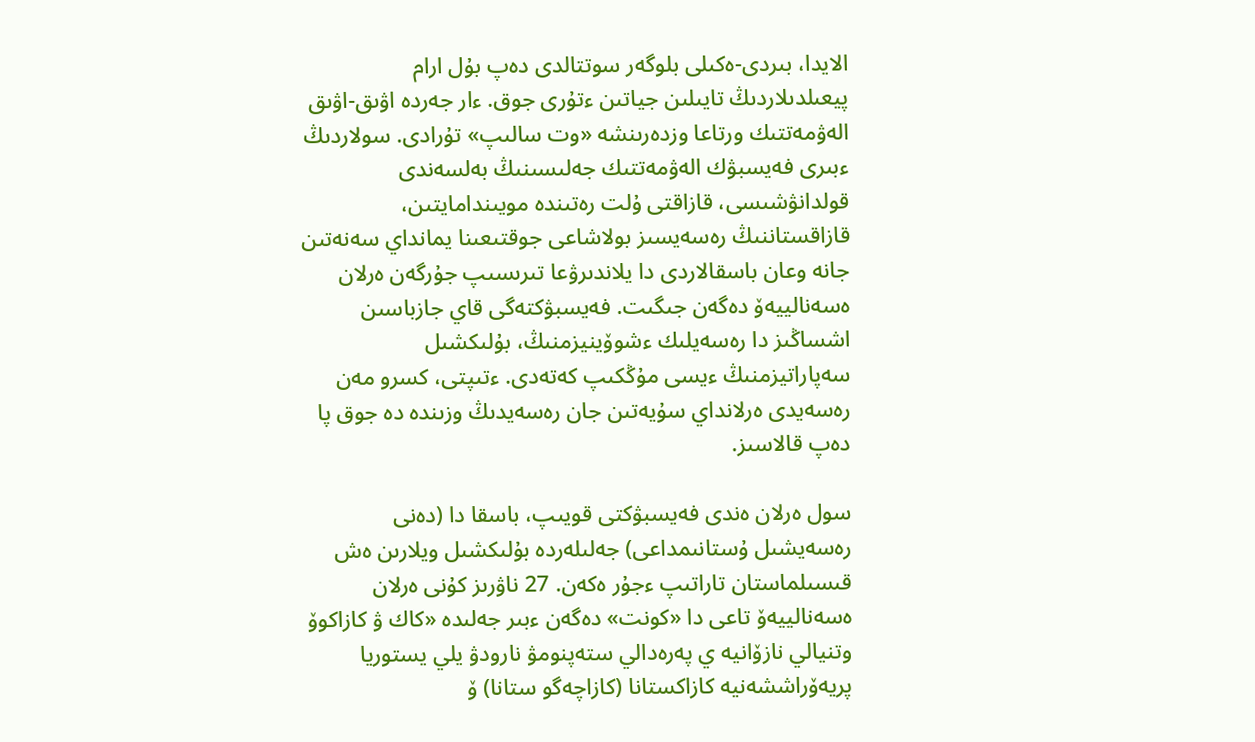الايدا، بىردى-ەكىلى بلوگەر سوتتالدى دەپ بۇل ارام پيعىلدىلاردىڭ تايىلىن جياتىن ءتۇرى جوق. ءار جەردە اۋىق-اۋىق الەۋمەتتىك ورتاعا وزدەرىنشە «وت سالىپ» تۇرادى. سولاردىڭ ءبىرى فەيسبۋك الەۋمەتتىك جەلىسىنىڭ بەلسەندى قولدانۋشىسى، قازاقتى ۇلت رەتىندە مويىندامايتىن، قازاقستاننىڭ رەسەيسىز بولاشاعى جوقتىعىنا يمانداي سەنەتىن جانە وعان باسقالاردى دا يلاندىرۋعا تىرىسىپ جۇرگەن ەرلان ەسەنالييەۆ دەگەن جىگىت. فەيسبۋكتەگى قاي جازباسىن اشساڭىز دا رەسەيلىك ءشوۆينيزمنىڭ، بۇلىكشىل سەپاراتيزمنىڭ ءيسى مۇڭكىپ كەتەدى. ءتىپتى، كسرو مەن رەسەيدى ەرلانداي سۇيەتىن جان رەسەيدىڭ وزىندە دە جوق پا دەپ قالاسىز.

سول ەرلان ەندى فەيسبۋكتى قويىپ، باسقا دا (دەنى رەسەيشىل ۇستانىمداعى) جەلىلەردە بۇلىكشىل ويلارىن ەش قىسىلماستان تاراتىپ ءجۇر ەكەن. 27 ناۋرىز كۇنى ەرلان ەسەنالييەۆ تاعى دا «كونت» دەگەن ءبىر جەلىدە «كاك ۋ كازاكوۆ وتنيالي نازۆانيە ي پەرەدالي ستەپنومۋ نارودۋ يلي يستوريا پريەۆراششەنيە كازاكستانا (كازاچەگو ستانا) ۆ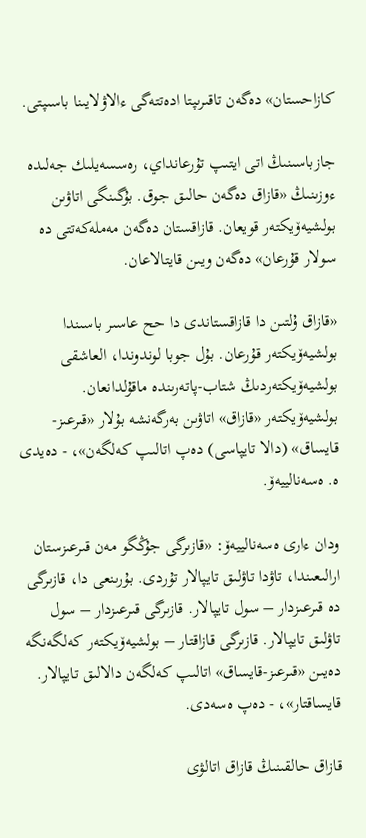كازاحستان» دەگەن تاقىرىپتا ادەتتەگى ءالاۋلايىنا باسىپتى.

جازباسىنىڭ اتى ايتىپ تۇرعانداي، رەسسەيلىك جەلىدە ءوزىنىڭ «قازاق دەگەن حالىق جوق. بۇگىنگى اتاۋىن بولشيەۆيكتەر قويعان. قازاقستان دەگەن مەملەكەتتى دە سولار قۇرعان» دەگەن ويىن قايتالاعان.

«قازاق ۇلتىن دا قازاقستاندى دا حح عاسىر باسىندا بولشيەۆيكتەر قۇرعان. بۇل جوبا لوندوندا، العاشقى بولشيەۆيكتەردىڭ شتاب-پاتەرىندە ماقۇلدانعان. بولشيەۆيكتەر «قازاق» اتاۋىن بەرگەنشە بۇلار «قىرعىز-قايساق» (دالا تايپاسى) دەپ اتالىپ كەلگەن»، - دەيدى ە. ەسەنالييەۆ.

ودان ءارى ەسەنالييەۆ: «قازىرگى جۇڭگو مەن قىرعىزستان ارالىعىندا، تاۋدا تاۋلىق تايپالار تۇردى. بۇرىنعى دا، قازىرگى دە قىرعىزدار – سول تايپالار. قازىرگى قىرعىزدار – سول تاۋلىق تايپالار. قازىرگى قازاقتار – بولشيەۆيكتەر كەلگەنگە دەيىن «قىرعىز-قايساق» اتالىپ كەلگەن دالالىق تايپالار. قايساقتار»، - دەپ ەسەدى.

قازاق حالقىنىڭ قازاق اتالۋى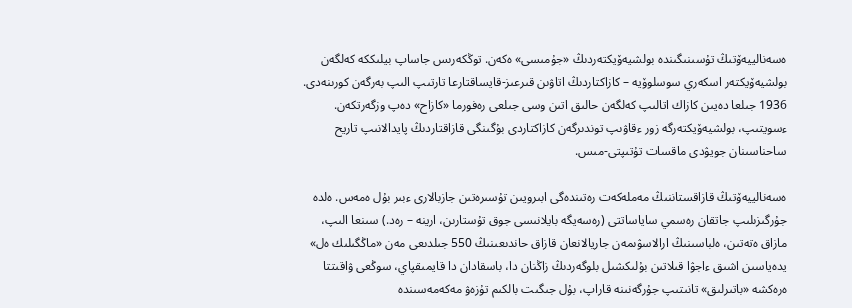ەسەنالييەۆتىڭ تۇسىنىگىندە بولشيەۆيكتەردىڭ «جۇمىسى» ەكەن. توڭكەرىس جاساپ بيلىككە كەلگەن بولشيەۆيكتەر اسكەري سوسلوۆيە – كازاكتاردىڭ اتاۋىن قىرعىز-قايساقتارعا تارتىپ الىپ بەرگەن كورىنەدى. 1936 جىلعا دەيىن كازاك اتالىپ كەلگەن حالىق اتىن وسى جىلعى رەفورما «كازاح» دەپ وزگەرتكەن. ءسويتىپ، بولشيەۆيكتەرگە زور ءقاۋىپ توندىرگەن كازاكتاردى بۇگىنگى قازاقتاردىڭ پايدالانىپ تاريح ساحناسىنان جويۋدى ماقسات تۇتىپتى-مىس.

ەسەنالييەۆتىڭ قازاقستاننىڭ مەملەكەت رەتىندەگى ابىرويىن تۇسىرەتىن جازبالارى ءبىر بۇل ەمەس. ەلدە جۇرگىزىلىپ جاتقان رەسمي ساياساتتى (رەسەيگە بايلانىسى جوق تۇستارىن، ارينە – رەد.) سىنعا الىپ، مازاق ەتەتىن، ەلباسىنىڭ ارالاسۋىمەن جاريالانعان قازاق حاندىعىنىڭ 550 جىلدىعى مەن «ماڭگىلىك ەل» يدەياسىن اشىق ءاجۋا قىلاتىن بۇلىكشىل بلوگەردىڭ زاڭنان دا، باسقادان دا قايمىقپاي، سوڭعى ۋاقىتتا ەرەكشە «باتىرلىق» تانىتىپ جۇرگەنىنە قاراپ، بۇل جىگىت بالكىم تۇزەۋ مەكەمەسىندە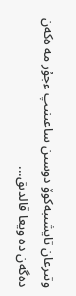وتىرعان تايشىبەكوۆ دوسىن ساعىنىپ ءجۇر مە ەكەن دەگەن دە ويعا قالدىق...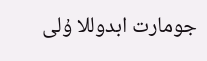جومارت ابدوللا ۇلى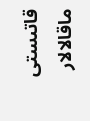قاتىستى ماقالالار